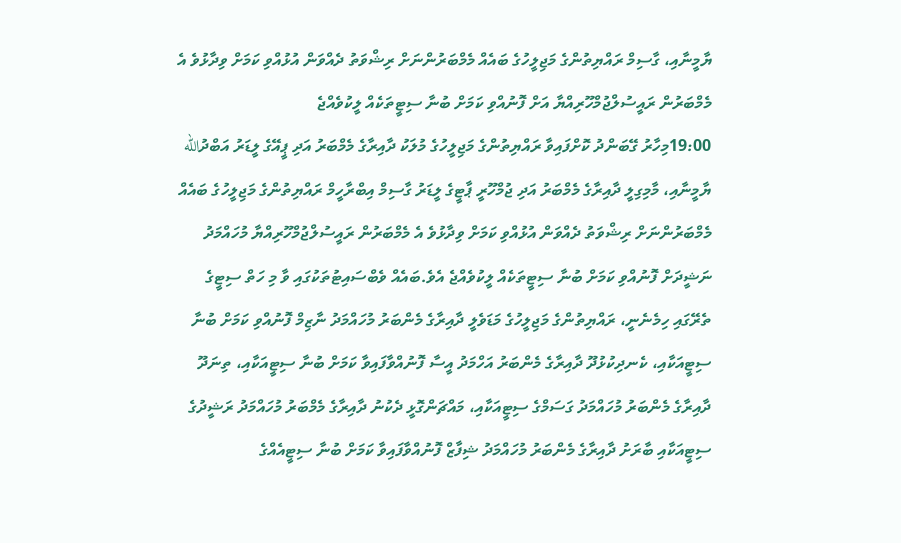ޔާމީނާއި، ގާސިމް ރައްޔިތުންގެ މަޖިލީހުގެ ބައެއް މެމްބަރުންނަށް ރިޝްވަތު ދެއްވަން އުޅުއްވި ކަމަށް ވިދާޅުވެ އެ މެމްބަރުން ރައީސުލްޖުމްހޫރިއްޔާ އަށް ފޮނުއްވި ކަމަށް ބުނާ ސިޓީތަކެއް ލީކުވެއްޖެ
19:00މިހާރު ގޭބަންދު ކޮށްފައިވާ ރައްޔިތުންގެ މަޖިލީހުގެ މުލަކު ދާއިރާގެ މެމްބަރު އަދި ޕީއޭގެ ލީޑަރު އަބްދުالله ޔާމީނާއި، މާމިގިލީ ދާއިރާގެ މެމްބަރު އަދި ޖުމްހޫރީ ޕާޓީގެ ލީޑަރު ގާސިމް އިބްރާހީމް ރައްޔިތުންގެ މަޖިލީހުގެ ބައެއް މެމްބަރުންނަށް ރިޝްވަތު ދެއްވަން އުޅުއްވި ކަމަށް ވިދާޅުވެ އެ މެމްބަރުން ރައީސުލްޖުމްހޫރިއްޔާ މުހައްމަދު ނަޝީދަށް ފޮނުއްވި ކަމަށް ބުނާ ސިޓީތަކެއް ލީކުވެއްޖެ އެވެ.ބައެއް ވެބްސައިޓުތަކުގައި ވާ މި ހަތް ސިޓީގެ ތެރޭގައި ހިމެނެނީ، ރައްޔިތުންގެ މަޖިލީހުގެ މަޑަވެލީ ދާއިރާގެ މެންބަރު މުހައްމަދު ނާޒިމް ފޮނުއްވި ކަމަށް ބުނާ ސިޓީއަކާއި، ކެނދިކުޅުދޫ ދާއިރާގެ މެންބަރު އަހްމަދު އީސާ ފޮނުއްވާފައިވާ ކަމަށް ބުނާ ސިޓީއަކާއި، ތިނަދޫ ދާއިރާގެ މެންބަރު މުހައްމަދު ގަސަމްގެ ސިޓީއަކާއި، މައްޗަންގޮޅީ ދެކުނު ދާއިރާގެ މެމްބަރު މުހައްމަދު ރަޝީދުގެ ސިޓީއަކާއި ބާރަށު ދާއިރާގެ މެންބަރު މުހައްމަދު ޝިފާޒް ފޮނުއްވާފައިވާ ކަމަށް ބުނާ ސިޓީއެއްގެ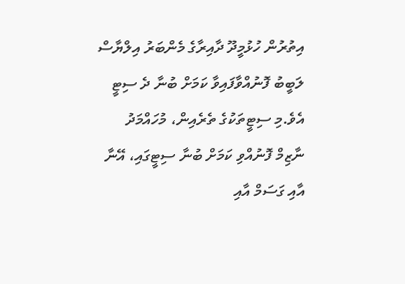އިތުރުން ހުޅުމީދޫ ދާއިރާގެ މެންބަރު އިލްޔާސް ލަބީބު ފޮނުއްވާފައިވާ ކަމަށް ބުނާ ދެ ސިޓީ އެވެ.މި ސިޓީތަކުގެ ތެރެއިން، މުހައްމަދު ނާޒިމް ފޮނުއްވި ކަމަށް ބުނާ ސިޓީގައި، އޭނާ އާއި ގަސަމް އާއި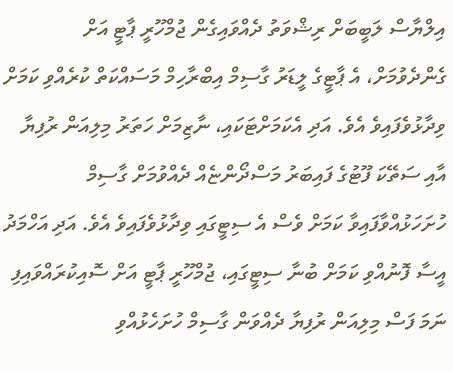އިލްޔާސް ލަބީބަށް ރިޝްވަތު ދެއްވައިގެން ޖުމްހޫރީ ޕާޓީ އަށް ގެންދެވުމަށް، އެ ޕާޓީގެ ލީޑަރު ގާސިމް އިބްރާހިމް މަސައްކަތް ކުރެއްވި ކަމަށް ވިދާޅުވެފައިވެ އެވެ. އަދި އެކަމަށްޓަކައި، ނާޒިމަށް ހަތަރު މިލިއަން ރުފިޔާ އާއި ސަތޭކަ ފޫޓުގެ ފައިބަރު މަސްދޯންޏެއް ދެއްވުމަށް ގާސިމް ހުށަހަޅުއްވާފައިވާ ކަމަށް ވެސް އެ ސިޓީގައި ވިދާޅުވެފައިވެ އެވެ. އަދި އަހްމަދު އީސާ ފޮނުއްވި ކަމަށް ބުނާ ސިޓީގައި، ޖުމްހޫރީ ޕާޓީ އަށް ސޮއިކުރައްވައިފި ނަމަ ފަސް މިލިއަން ރުފިޔާ ދެއްވަން ގާސިމް ހުށަހެޅުއްވި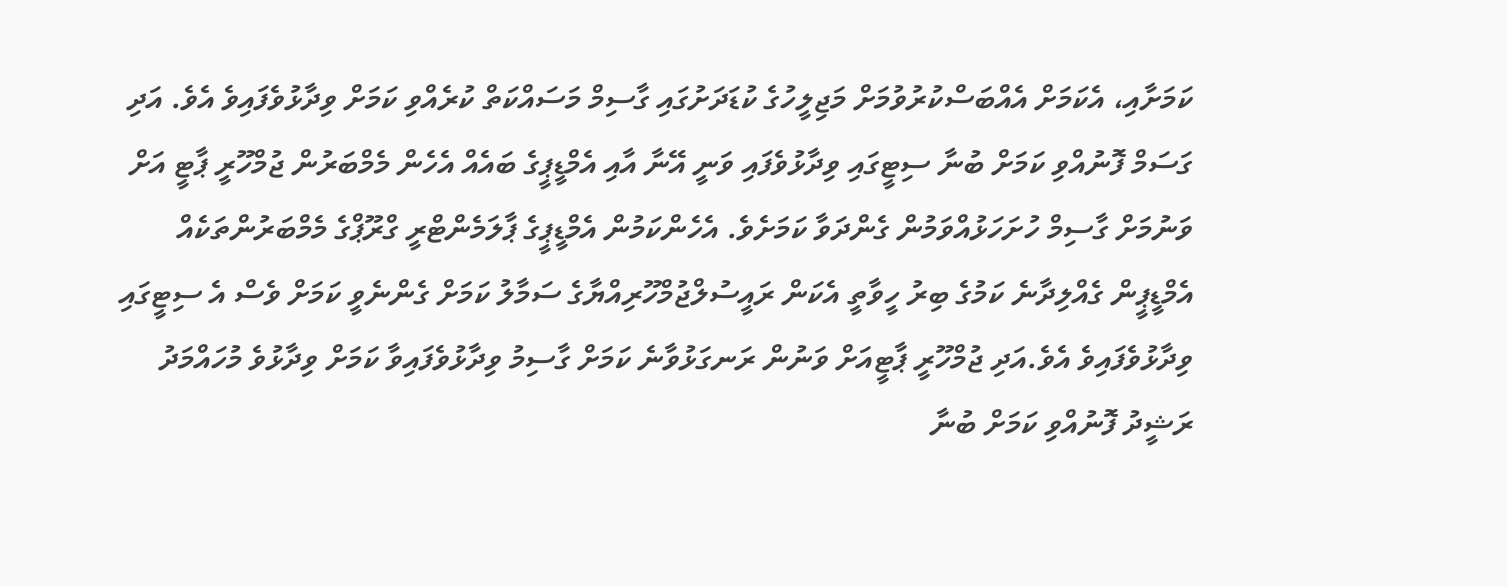ކަމަށާއި، އެކަމަށް އެއްބަސްކުރުވުމަށް މަޖިލީހުގެ ކުޑަދަށުގައި ގާސިމް މަސައްކަތް ކުރެއްވި ކަމަށް ވިދާޅުވެފައިވެ އެވެ. އަދި ގަސަމް ފޮނުއްވި ކަމަށް ބުނާ ސިޓީގައި ވިދާޅުވެފައި ވަނީ އޭނާ އާއި އެމްޑީޕީގެ ބައެއް އެހެން މެމްބަރުން ޖުމްހޫރީ ޕާޓީ އަށް ވަނުމަށް ގާސިމް ހުށަހަޅުއްވަމުން ގެންދަވާ ކަމަށެވެ. އެހެންކަމުން އެމްޑީޕީގެ ޕާލަމެންޓްރީ ގްރޫޕްގެ މެމްބަރުންތަކެއް އެމްޑީޕީން ގެއްލިދާނެ ކަމުގެ ބިރު ހީވާތީ އެކަން ރައީސުލްޖުމްހޫރިއްޔާގެ ސަމާލު ކަމަށް ގެންނެވީ ކަމަށް ވެސް އެ ސިޓީގައި ވިދާޅުވެފައިވެ އެވެ.އަދި ޖުމްހޫރީ ޕާޓީއަށް ވަނުން ރަނގަޅުވާނެ ކަމަށް ގާސިމު ވިދާޅުވެފައިވާ ކަމަށް ވިދާޅުވެ މުހައްމަދު ރަޝީދު ފޮނުއްވި ކަމަށް ބުނާ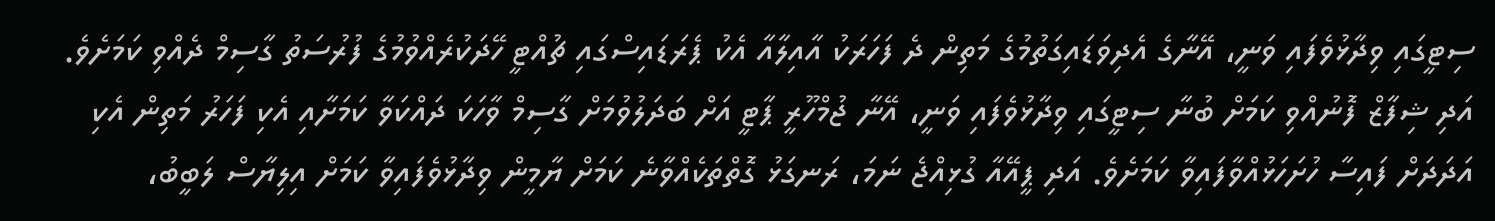ސިޓީގައި ވިދާޅުވެފައި ވަނީ، އޭނާގެ އެދިވަޑައިގަތުމުގެ މަތިން ދެ ފަހަރަކު އާއިލާއާ އެކު ޕެރަޑައިސްގައި ޗުއްޓީ ހޭދަކުރެއްވުމުގެ ފުރުސަތު ގާސިމް ދެއްވި ކަމަށެވެ. އަދި ޝިފާޒް ފޮނުއްވި ކަމަށް ބުނާ ސިޓީގައި ވިދާޅުވެފައި ވަނީ، އޭނާ ޖުމްހޫރީ ޕާޓީ އަށް ބަދަލުވުމަށް ގާސިމް ވާހަކަ ދައްކަވާ ކަމަށާއި އެކި ފަހަރު މަތިން އެކި އަދަދަށް ފައިސާ ހުށަހަޅުއްވާފައިވާ ކަމަށެވެ. އަދި ޕީއޭއާ ގުޅިއްޖެ ނަމަ، ރަނގަޅު ގޮތްތަކެއްވާނެ ކަމަށް ޔާމީން ވިދާޅުވެފައިވާ ކަމަށް އިލިޔާސް ލަބީބު،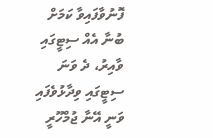ފޮނުވާފައިވާ ކަމަށް ބުނާ އެއް ސިޓީގައި ވާއިރު، ދެ ވަނަ ސިޓީގައި ވިދާޅުވެފައި ވަނީ އޭނާ ޖުމްހޫރީ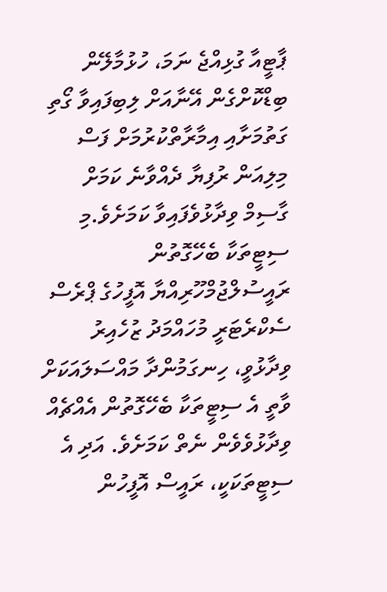ޕާޓީއާ ގުޅިއްޖެ ނަމަ، ހުޅުމާލޭން ބިޑްކޮށްގެން އޭނާއަށް ލިބިފައިވާ ގޯތި ގަތުމަށާއި އިމާރާތްކުރުމަށް ފަސް މިލިއަން ރުފިޔާ ދެއްވާނެ ކަމަށް ގާސިމް ވިދާޅުވެފައިވާ ކަމަށެވެ.މި ސިޓީތަކާ ބެހޭގޮތުން ރައީސުލްޖުމްހޫރިއްޔާ އޮފީހުގެ ޕްރެސް ސެކްރެޓަރީ މުހައްމަދު ޒުހެއިރު ވިދާޅުވީ، ހިނގަމުންދާ މައްސަލައަކަށް ވާތީ އެ ސިޓީތަކާ ބެހޭގޮތުން އެއްޗެއް ވިދާޅުވެވެން ނެތް ކަމަށެވެ. އަދި އެ ސިޓީތަކަކީ، ރައީސް އޮފީހުން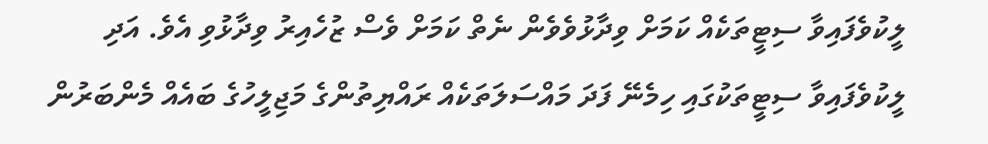ލީކުވެފައިވާ ސިޓީތަކެއް ކަމަށް ވިދާޅުވެވެން ނެތް ކަމަށް ވެސް ޒުހެއިރު ވިދާޅުވި އެވެ. އަދި ލީކުވެފައިވާ ސިޓީތަކުގައި ހިމެނޭ ފަދަ މައްސަލަތަކެއް ރައްޔިތުންގެ މަޖިލީހުގެ ބައެއް މެންބަރުން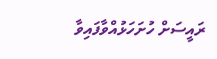ރައީސަށް ހުށަހަޅުއްވާފައިވާ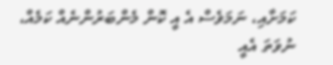ކަމަށާއި، ނަމަވެސް އެ އީ ކޮން މެންބަރުންނެއް ކަމެއް، ނުވަތަ އެއީ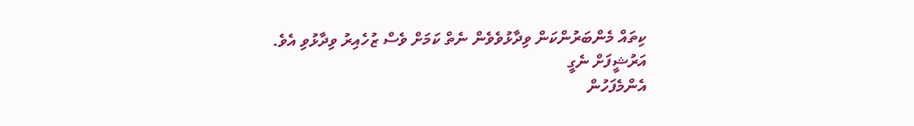ކިތައް މެންބަރުންކަން ވިދާޅުވެވެން ނެތް ކަމަށް ވެސް ޒުހެއިރު ވިދާޅުވި އެވެ.
އަރުޝީފަށް ނެގީ
އެންމެފަހުން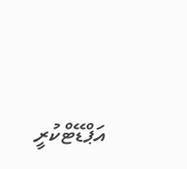އަޕްޑޭޓްކުރީ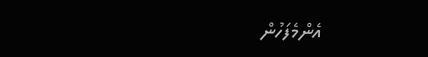އެންމެފަހުން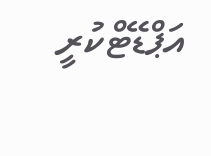އަޕްޑޭޓްކުރީ